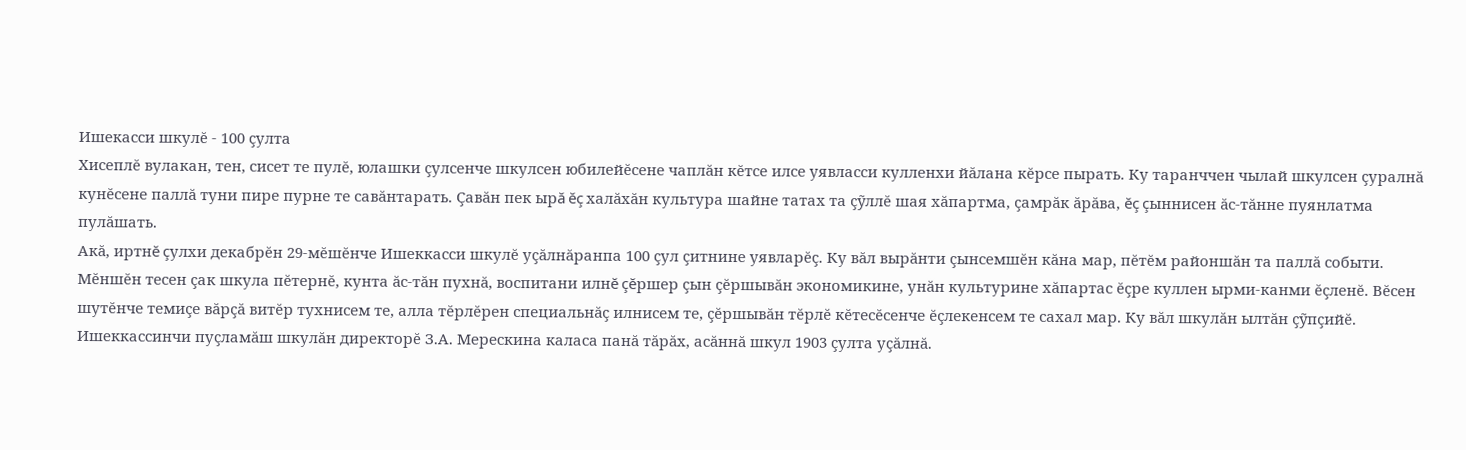Ишекасси шкулĕ - 100 çулта
Хисеплĕ вулакан, тен, сисет те пулĕ, юлашки çулсенче шкулсен юбилейĕсене чаплăн кĕтсе илсе уявласси кулленхи йăлана кĕрсе пырать. Ку таранччен чылай шкулсен çуралнă кунĕсене паллă туни пире пурне те савăнтарать. Çавăн пек ырă ĕç халăхăн культура шайне татах та çỹллĕ шая хăпартма, çамрăк ăрăва, ĕç çыннисен ăс-тăнне пуянлатма пулăшать.
Акă, иртнĕ çулхи декабрĕн 29-мĕшĕнче Ишеккасси шкулĕ уçăлнăранпа 100 çул çитнине уявларĕç. Ку вăл вырăнти çынсемшĕн кăна мар, пĕтĕм районшăн та паллă событи. Мĕншĕн тесен çак шкула пĕтернĕ, кунта ăс-тăн пухнă, воспитани илнĕ çĕршер çын çĕршывăн экономикине, унăн культурине хăпартас ĕçре куллен ырми-канми ĕçленĕ. Вĕсен шутĕнче темиçе вăрçă витĕр тухнисем те, алла тĕрлĕрен специальнăç илнисем те, çĕршывăн тĕрлĕ кĕтесĕсенче ĕçлекенсем те сахал мар. Ку вăл шкулăн ылтăн çỹпçийĕ.
Ишеккассинчи пуçламăш шкулăн директорĕ З.А. Мерескина каласа панă тăрăх, асăннă шкул 1903 çулта уçăлнă.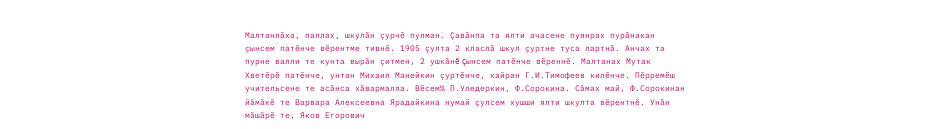Малтанлăха, паллах, шкулăн çурчĕ пулман. Çавăнпа та ялти ачасене пуянрах пурăнакан çынсем патĕнче вĕрентме тивнĕ. 1905 çулта 2 класлă шкул çуртне туса лартнă. Анчах та пурне валли те кунта вырăн çитмен, 2 ушкăнĕ çынсем патĕнче вĕреннĕ. Малтанах Мутак Хветĕрĕ патĕнче, унтан Михаил Манейкин çуртĕнче, кайран Г.И.Тимофеев килĕнче. Пĕрремĕш учительсене те асăнса хăвармалла. Вĕсем% П.Уледеркин, Ф.Сорокина. Сăмах май, Ф.Сорокинан йăмăкĕ те Варвара Алексеевна Ярадайкина нумай çулсем хушши ялти шкулта вĕрентнĕ. Унăн мăшăрĕ те, Яков Егорович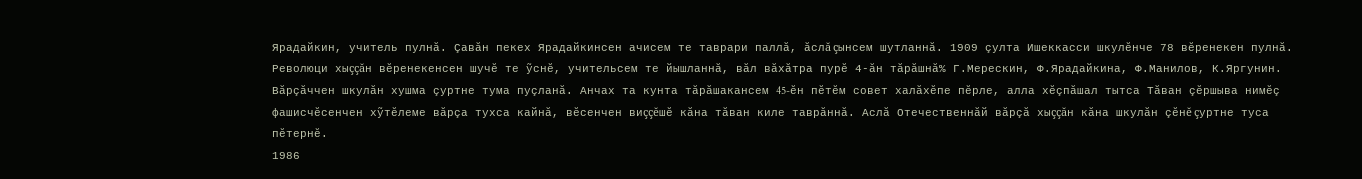Ярадайкин, учитель пулнă. Çавăн пекех Ярадайкинсен ачисем те таврари паллă, ăслă çынсем шутланнă. 1909 çулта Ишеккасси шкулĕнче 78 вĕренекен пулнă. Революци хыççăн вĕренекенсен шучĕ те ỹснĕ, учительсем те йышланнă, вăл вăхăтра пурĕ 4-ăн тăрăшнă% Г.Мерескин, Ф.Ярадайкина, Ф.Манилов, К.Яргунин.
Вăрçăччен шкулăн хушма çуртне тума пуçланă. Анчах та кунта тăрăшакансем 45-ĕн пĕтĕм совет халăхĕпе пĕрле, алла хĕçпăшал тытса Тăван çĕршыва нимĕç фашисчĕсенчен хỹтĕлеме вăрçа тухса кайнă, вĕсенчен виççĕшĕ кăна тăван киле таврăннă. Аслă Отечественнăй вăрçă хыççăн кăна шкулăн çĕнĕ çуртне туса пĕтернĕ.
1986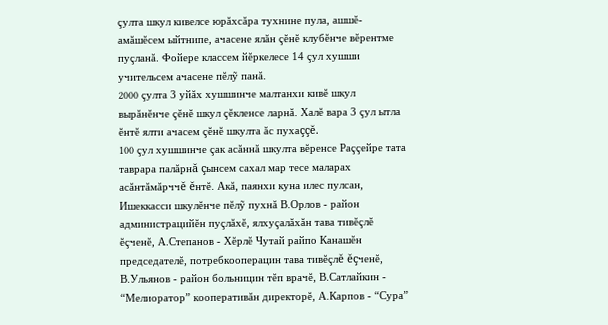çулта шкул кивелсе юрăхсăра тухнине пула, ашшĕ-амăшĕсем ыйтнипе, ачасене ялăн çĕнĕ клубĕнче вĕрентме пуçланă. Фойере классем йĕркелесе 14 çул хушши учительсем ачасене пĕлỹ панă.
2000 çулта 3 уйăх хушшинче малтанхи кивĕ шкул вырăнĕнче çĕнĕ шкул çĕкленсе ларнă. Халĕ вара 3 çул ытла ĕнтĕ ялти ачасем çĕнĕ шкулта ăс пухаççĕ.
100 çул хушшинче çак асăннă шкулта вĕренсе Раççейре тата таврара палăрнă çынсем сахал мар тесе маларах асăнтăмăрччĕ ĕнтĕ. Акă, паянхи куна илес пулсан, Ишеккасси шкулĕнче пĕлỹ пухнă В.Орлов - район администрацийĕн пуçлăхĕ, ялхуçалăхăн тава тивĕçлĕ ĕçченĕ, А.Степанов - Хĕрлĕ Чутай райпо Канашĕн председателĕ, потребкооперацин тава тивĕçлĕ ĕçченĕ, В.Ульянов - район больницин тĕп врачĕ, В.Сатлайкин - “Мелиоратор” кооперативăн директорĕ, А.Карпов - “Сура”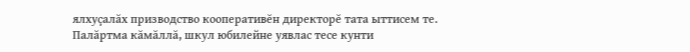ялхуçалăх призводство кооперативĕн директорĕ тата ыттисем те.
Палăртма кăмăллă, шкул юбилейне уявлас тесе кунти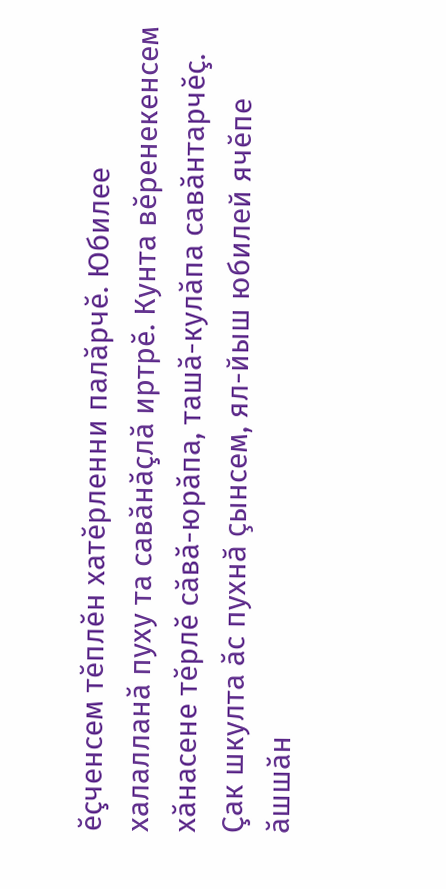ĕçченсем тĕплĕн хатĕрленни палăрчĕ. Юбилее халалланă пуху та савăнăçлă иртрĕ. Кунта вĕренекенсем хăнасене тĕрлĕ сăвă-юрăпа, ташă-кулăпа савăнтарчĕç. Çак шкулта ăс пухнă çынсем, ял-йыш юбилей ячĕпе ăшшăн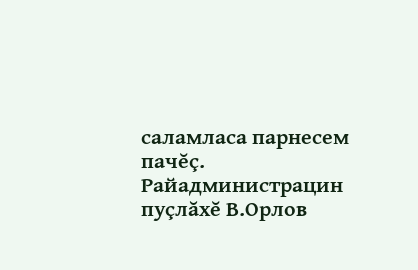саламласа парнесем пачĕç. Райадминистрацин пуçлăхĕ В.Орлов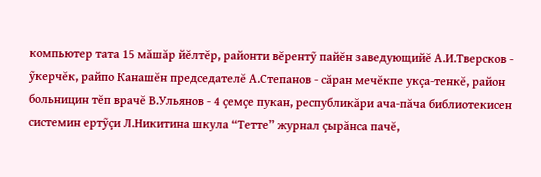компьютер тата 15 мăшăр йĕлтĕр, районти вĕрентỹ пайĕн заведующийĕ А.И.Тверсков - ỹкерчĕк, райпо Канашĕн председателĕ А.Степанов - сăран мечĕкпе укçа-тенкĕ, район больницин тĕп врачĕ В.Ульянов - 4 çемçе пукан, республикăри ача-пăча библиотекисен системин ертỹçи Л.Никитина шкула “Тетте” журнал çырăнса пачĕ,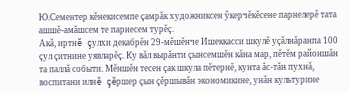Ю.Сементер кĕнекисемпе çамрăк художниксен ỹкерчĕкĕсене парнелерĕ тата ашшĕ-амăшсем те парнесем турĕç.
Акă, иртнĕ çулхи декабрĕн 29-мĕшĕнче Ишеккасси шкулĕ уçăлнăранпа 100 çул çитнине уявларĕç. Ку вăл вырăнти çынсемшĕн кăна мар, пĕтĕм районшăн та паллă событи. Мĕншĕн тесен çак шкула пĕтернĕ, кунта ăс-тăн пухнă, воспитани илнĕ çĕршер çын çĕршывăн экономикине, унăн культурине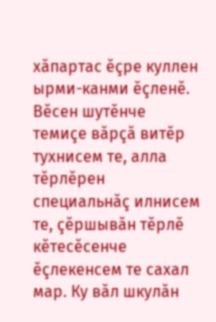хăпартас ĕçре куллен ырми-канми ĕçленĕ. Вĕсен шутĕнче темиçе вăрçă витĕр тухнисем те, алла тĕрлĕрен специальнăç илнисем те, çĕршывăн тĕрлĕ кĕтесĕсенче ĕçлекенсем те сахал мар. Ку вăл шкулăн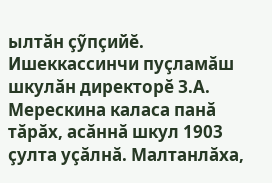ылтăн çỹпçийĕ.
Ишеккассинчи пуçламăш шкулăн директорĕ З.А. Мерескина каласа панă тăрăх, асăннă шкул 1903 çулта уçăлнă. Малтанлăха,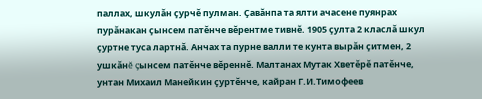паллах, шкулăн çурчĕ пулман. Çавăнпа та ялти ачасене пуянрах пурăнакан çынсем патĕнче вĕрентме тивнĕ. 1905 çулта 2 класлă шкул çуртне туса лартнă. Анчах та пурне валли те кунта вырăн çитмен, 2 ушкăнĕ çынсем патĕнче вĕреннĕ. Малтанах Мутак Хветĕрĕ патĕнче, унтан Михаил Манейкин çуртĕнче, кайран Г.И.Тимофеев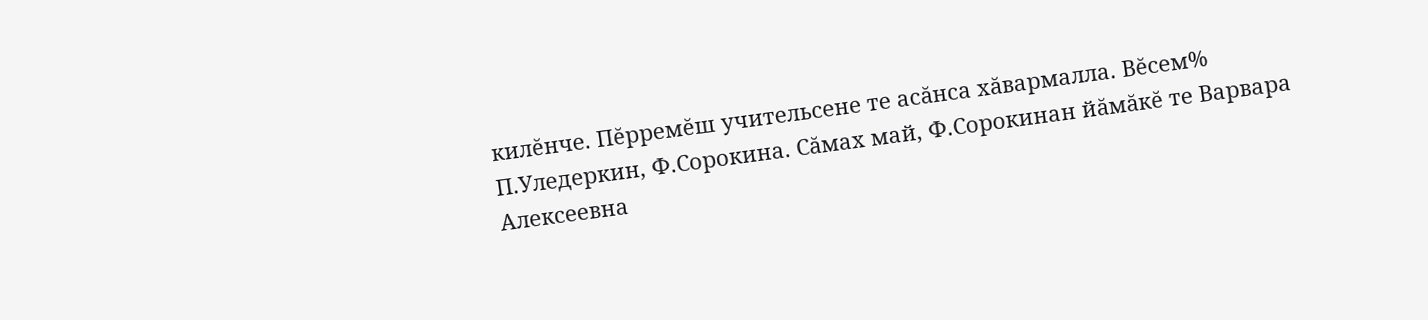килĕнче. Пĕрремĕш учительсене те асăнса хăвармалла. Вĕсем% П.Уледеркин, Ф.Сорокина. Сăмах май, Ф.Сорокинан йăмăкĕ те Варвара Алексеевна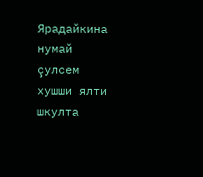Ярадайкина нумай çулсем хушши ялти шкулта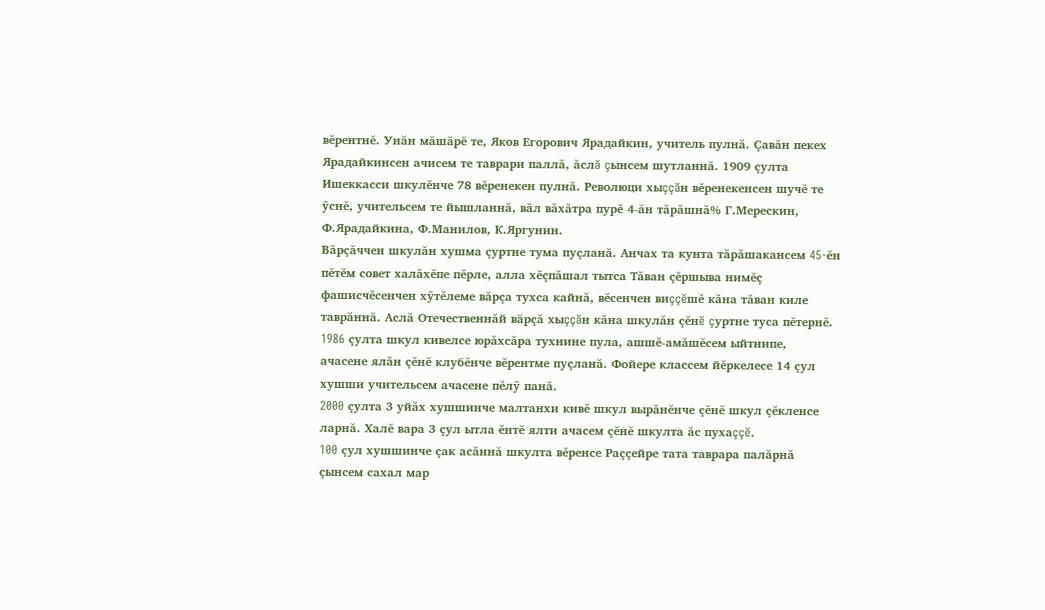вĕрентнĕ. Унăн мăшăрĕ те, Яков Егорович Ярадайкин, учитель пулнă. Çавăн пекех Ярадайкинсен ачисем те таврари паллă, ăслă çынсем шутланнă. 1909 çулта Ишеккасси шкулĕнче 78 вĕренекен пулнă. Революци хыççăн вĕренекенсен шучĕ те ỹснĕ, учительсем те йышланнă, вăл вăхăтра пурĕ 4-ăн тăрăшнă% Г.Мерескин, Ф.Ярадайкина, Ф.Манилов, К.Яргунин.
Вăрçăччен шкулăн хушма çуртне тума пуçланă. Анчах та кунта тăрăшакансем 45-ĕн пĕтĕм совет халăхĕпе пĕрле, алла хĕçпăшал тытса Тăван çĕршыва нимĕç фашисчĕсенчен хỹтĕлеме вăрçа тухса кайнă, вĕсенчен виççĕшĕ кăна тăван киле таврăннă. Аслă Отечественнăй вăрçă хыççăн кăна шкулăн çĕнĕ çуртне туса пĕтернĕ.
1986 çулта шкул кивелсе юрăхсăра тухнине пула, ашшĕ-амăшĕсем ыйтнипе, ачасене ялăн çĕнĕ клубĕнче вĕрентме пуçланă. Фойере классем йĕркелесе 14 çул хушши учительсем ачасене пĕлỹ панă.
2000 çулта 3 уйăх хушшинче малтанхи кивĕ шкул вырăнĕнче çĕнĕ шкул çĕкленсе ларнă. Халĕ вара 3 çул ытла ĕнтĕ ялти ачасем çĕнĕ шкулта ăс пухаççĕ.
100 çул хушшинче çак асăннă шкулта вĕренсе Раççейре тата таврара палăрнă çынсем сахал мар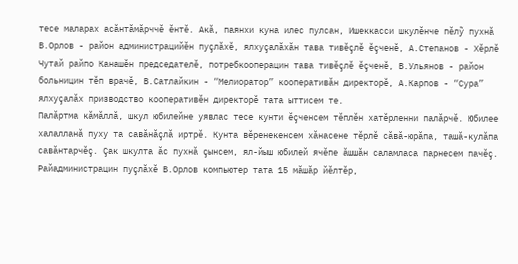тесе маларах асăнтăмăрччĕ ĕнтĕ. Акă, паянхи куна илес пулсан, Ишеккасси шкулĕнче пĕлỹ пухнă В.Орлов - район администрацийĕн пуçлăхĕ, ялхуçалăхăн тава тивĕçлĕ ĕçченĕ, А.Степанов - Хĕрлĕ Чутай райпо Канашĕн председателĕ, потребкооперацин тава тивĕçлĕ ĕçченĕ, В.Ульянов - район больницин тĕп врачĕ, В.Сатлайкин - “Мелиоратор” кооперативăн директорĕ, А.Карпов - “Сура” ялхуçалăх призводство кооперативĕн директорĕ тата ыттисем те.
Палăртма кăмăллă, шкул юбилейне уявлас тесе кунти ĕçченсем тĕплĕн хатĕрленни палăрчĕ. Юбилее халалланă пуху та савăнăçлă иртрĕ. Кунта вĕренекенсем хăнасене тĕрлĕ сăвă-юрăпа, ташă-кулăпа савăнтарчĕç. Çак шкулта ăс пухнă çынсем, ял-йыш юбилей ячĕпе ăшшăн саламласа парнесем пачĕç. Райадминистрацин пуçлăхĕ В.Орлов компьютер тата 15 мăшăр йĕлтĕр,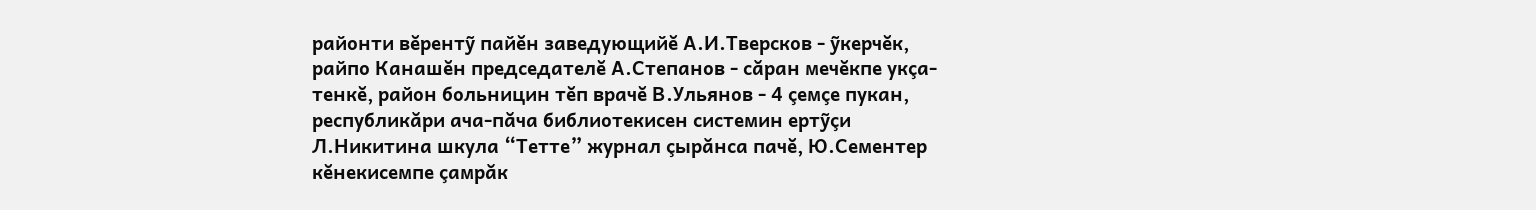районти вĕрентỹ пайĕн заведующийĕ А.И.Тверсков - ỹкерчĕк, райпо Канашĕн председателĕ А.Степанов - сăран мечĕкпе укçа-тенкĕ, район больницин тĕп врачĕ В.Ульянов - 4 çемçе пукан, республикăри ача-пăча библиотекисен системин ертỹçи Л.Никитина шкула “Тетте” журнал çырăнса пачĕ, Ю.Сементер кĕнекисемпе çамрăк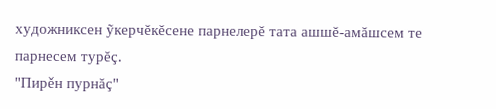художниксен ỹкерчĕкĕсене парнелерĕ тата ашшĕ-амăшсем те парнесем турĕç.
"Пирěн пурнăç"